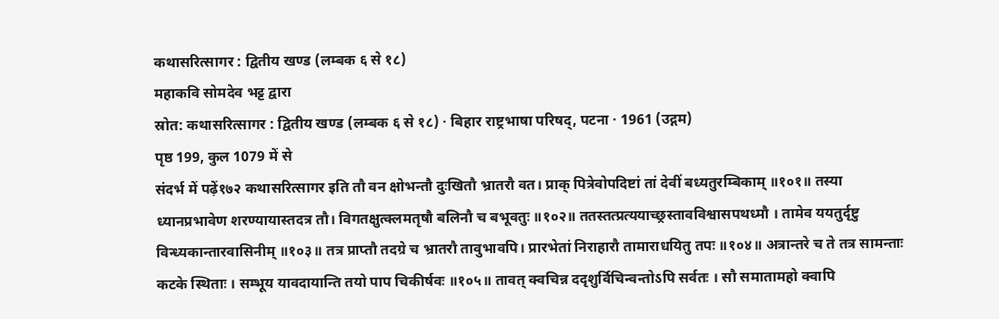कथासरित्सागर : द्वितीय खण्ड (लम्बक ६ से १८)
महाकवि सोमदेव भट्ट द्वारा
स्रोत: कथासरित्सागर : द्वितीय खण्ड (लम्बक ६ से १८) · बिहार राष्ट्रभाषा परिषद्, पटना · 1961 (उद्गम)
पृष्ठ 199, कुल 1079 में से
संदर्भ में पढ़ें१७२ कथासरित्सागर इति तौ वन क्षोभन्तौ दुःखितौ भ्रातरौ वत। प्राक् पित्रेवोपदिष्टां तां देवीं बध्यतुरम्बिकाम् ॥१०१॥ तस्या ध्यानप्रभावेण शरण्यायास्तदत्र तौ। विगतक्षुत्क्लमतृषौ बलिनौ च बभूवतुः ॥१०२॥ ततस्तत्प्रत्ययाच्छ्रस्तावविश्वासपथध्मौ । तामेव ययतुर्दृष्टु विन्ध्यकान्तारवासिनीम् ॥१०३॥ तत्र प्राप्तौ तदग्रे च भ्रातरौ तावुभावपि। प्रारभेतां निराहारौ तामाराधयितु तपः ॥१०४॥ अत्रान्तरे च ते तत्र सामन्ताः कटके स्थिताः । सम्भूय यावदायान्ति तयो पाप चिकीर्षवः ॥१०५॥ तावत् क्वचिन्न ददृशुर्विचिन्वन्तोऽपि सर्वतः । सौ समातामहो क्वापि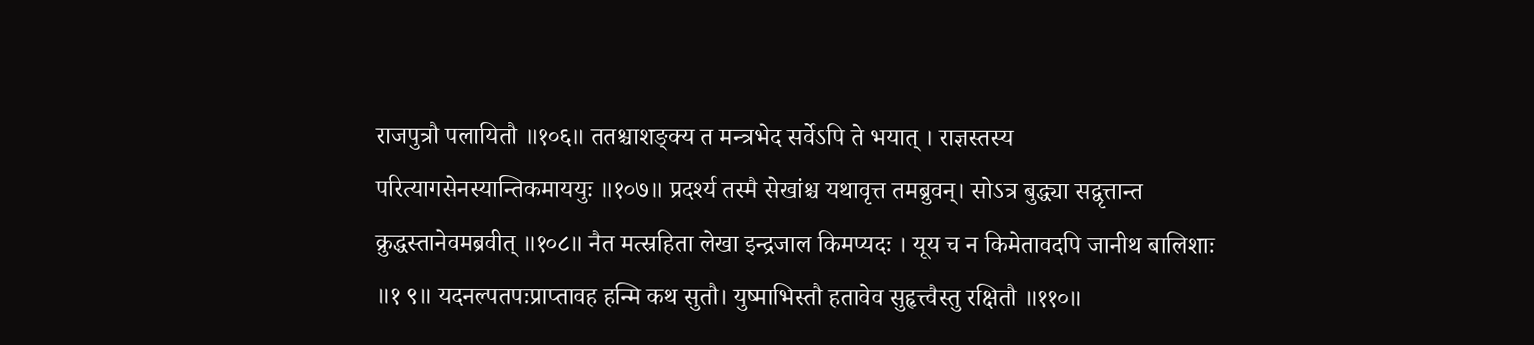राजपुत्रौ पलायितौ ॥१०६॥ ततश्चाशङ्क्य त मन्त्रभेद सर्वेऽपि ते भयात् । राज्ञस्तस्य परित्यागसेनस्यान्तिकमाययुः ॥१०७॥ प्रदर्श्य तस्मै सेखांश्च यथावृत्त तमब्रुवन्। सोऽत्र बुद्ध्या सद्वृत्तान्त क्रुद्धस्तानेवमब्रवीत् ॥१०८॥ नैत मत्स्रहिता लेखा इन्द्रजाल किमप्यदः । यूय च न किमेतावदपि जानीथ बालिशाः ॥१ ९॥ यदनल्पतपःप्राप्तावह हन्मि कथ सुतौ। युष्माभिस्तौ हतावेव सुहृत्त्वैस्तु रक्षितौ ॥११०॥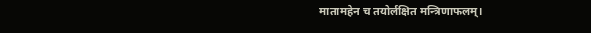मातामहेन च तयोर्लक्षित मन्त्रिणाफलम्।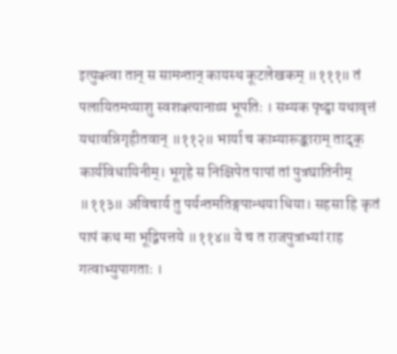इत्युक्त्वा तान् स सामन्तान् कायस्थ कूटलेखकम् ॥१११॥ तं पलायितमप्याशु स्वशक्त्यानाय्य भूपतिः । सम्यक पृष्ट्वा यथावृत्तं यथावन्निगृहीतवान् ॥११२॥ भार्या च काम्यारूङ्काराम् तादृक् कार्यविधायिनीम्। भूगृहे स निक्षिपेत पापां तां पुत्रघातिनीम् ॥११३॥ अविचार्य तु पर्यन्तमतिङ्गपान्थया धिया। सहसा हि कृतं पापं कथ मा भूद्विपत्तये ॥११४॥ ये च त राजपुत्राभ्यां राह गत्वाभ्युपागताः ।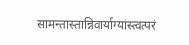सामन्तास्तान्निवार्याग्यांस्त्वत्परं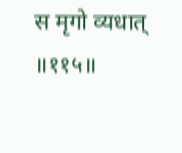स मृगो व्यधात् ॥११५॥